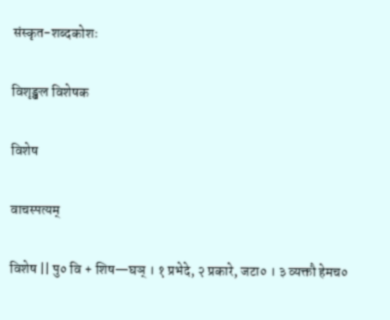संस्कृत-शब्दकोशः

विशृङ्खल विशेषक

विशेष

वाचस्पत्यम्

विशेष || पु० वि + शिष—घञ् । १ प्रभेदे, २ प्रकारे, जटा० । ३ व्यक्तौ हेमच०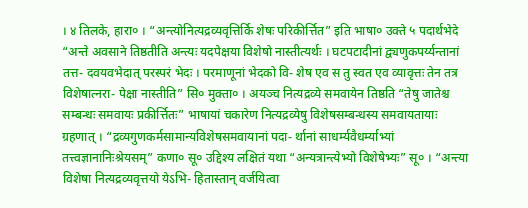। ४ तिलके, हारा० । “अन्त्योनित्यद्रव्यवृत्तिर्कि शेषः परिकीर्त्तित” इति भाषा० उक्ते ५ पदार्थभेदे “अन्ते अवसाने तिष्ठतीति अन्त्यः यदपेक्षया विशेषो नास्तीत्यर्थः । घटपटादीनां द्व्यणुकपर्य्यन्तानां तत्त- दवयवभेदात् परस्परं भेदः । परमाणूनां भेदको वि- शेष एव स तु स्वत एव व्यावृत्तः तेन तत्र विशेषात्नरा- पेक्षा नास्तीति” सि० मुक्ता० । अयञ्च नित्यद्रव्ये समवायेन तिष्ठति “तेषु जातेश्च सम्बन्धः समवायः प्रकीर्त्तितः” भाषायां चकारेण नित्यद्रव्येषु विशेषसम्बन्धस्य समवायतायाः ग्रहणात् । “द्रव्यगुणकर्मसामान्यविशेषसमवायानां पदा- र्थानां साधर्म्यवैधर्म्याभ्यां तत्त्वज्ञानानिःश्रेयसम्” कणा० सू० उद्दिश्य लक्षितं यथा “अन्यत्रान्त्येभ्यो विशेषेभ्यः” सू० । “अन्त्या विशेषा नित्यद्रव्यवृत्तयो येऽभि- हितास्तान् वर्जयित्वा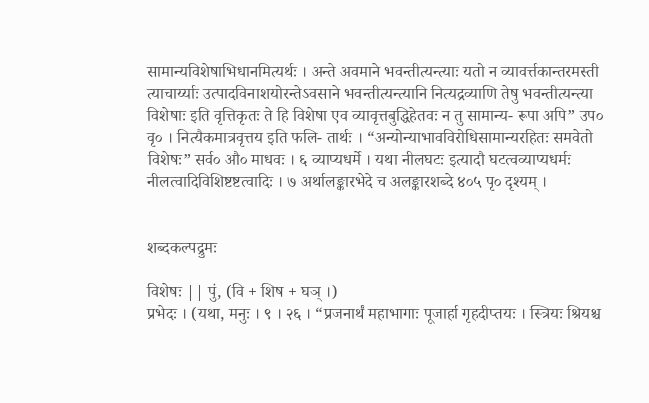सामान्यविशेषाभिधानमित्यर्थः । अन्ते अवमाने भवन्तीत्यन्त्याः यतो न व्यावर्त्तकान्तरमस्ती त्याचार्य्याः उत्पादविनाशयोरन्तेऽवसाने भवन्तीत्यन्त्यानि नित्यद्रव्याणि तेषु भवन्तीत्यन्त्या विशेषाः इति वृत्तिकृतः ते हि विशेषा एव व्यावृत्तबुद्धिहेतवः न तु सामान्य- रूपा अपि” उप० वृ० । नित्यैकमात्रवृत्तय इति फलि- तार्थः । “अन्योन्याभावविरोधिसामान्यरहितः समवेतो विशेषः” सर्व० औ० माधवः । ६ व्याप्यधर्मे । यथा नीलघटः इत्यादौ घटत्वव्याप्यधर्मः नीलत्वादिविशिष्टष्टत्वादिः । ७ अर्थालङ्कारभेदे च अलङ्कारशब्दे ४०५ पृ० दृश्यम् ।


शब्दकल्पद्रुमः

विशेषः || पुं, (वि + शिष + घञ् ।)
प्रभेदः । (यथा, मनुः । ९ । २६ । “प्रजनार्थं महाभागाः पूजार्हा गृहदीप्तयः । स्त्रियः श्रियश्च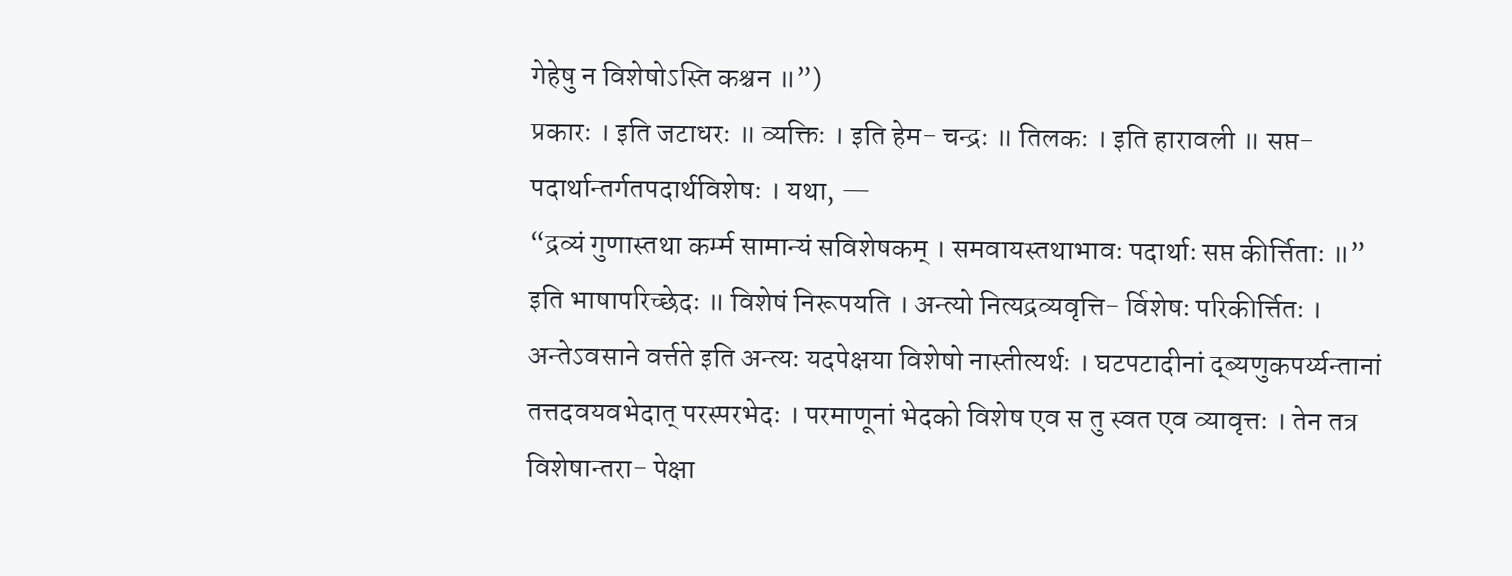गेहेषु न विशेषोऽस्ति कश्चन ॥”)
प्रकारः । इति जटाधरः ॥ व्यक्तिः । इति हेम- चन्द्रः ॥ तिलकः । इति हारावली ॥ सप्त- पदार्थान्तर्गतपदार्थविशेषः । यथा, —
“द्रव्यं गुणास्तथा कर्म्म सामान्यं सविशेषकम् । समवायस्तथाभावः पदार्थाः सप्त कीर्त्तिताः ॥” इति भाषापरिच्छेदः ॥ विशेषं निरूपयति । अन्त्यो नित्यद्रव्यवृत्ति- र्विशेषः परिकीर्त्तितः । अन्तेऽवसाने वर्त्तते इति अन्त्यः यदपेक्षया विशेषो नास्तीत्यर्थः । घटपटादीनां द्ब्यणुकपर्य्यन्तानां तत्तदवयवभेदात् परस्परभेदः । परमाणूनां भेदको विशेष एव स तु स्वत एव व्यावृत्तः । तेन तत्र विशेषान्तरा- पेक्षा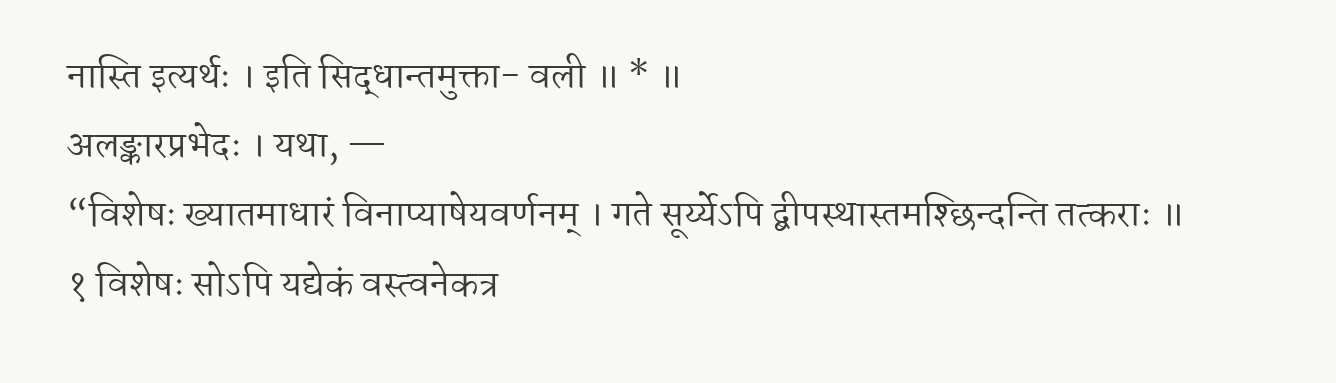नास्ति इत्यर्थः । इति सिद्धान्तमुक्ता- वली ॥ * ॥
अलङ्कारप्रभेदः । यथा, —
“विशेषः ख्यातमाधारं विनाप्याषेयवर्णनम् । गते सूर्य्येऽपि द्बीपस्थास्तमश्छिन्दन्ति तत्कराः ॥ १ विशेषः सोऽपि यद्येकं वस्त्वनेकत्र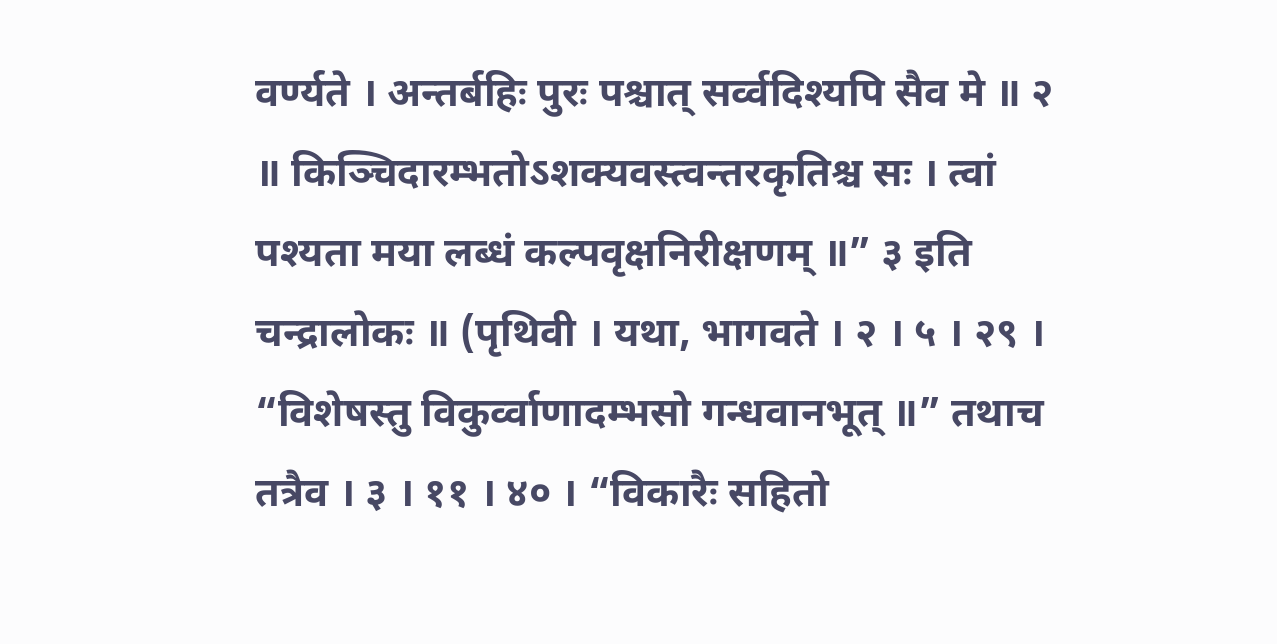वर्ण्यते । अन्तर्बहिः पुरः पश्चात् सर्व्वदिश्यपि सैव मे ॥ २ ॥ किञ्चिदारम्भतोऽशक्यवस्त्वन्तरकृतिश्च सः । त्वां पश्यता मया लब्धं कल्पवृक्षनिरीक्षणम् ॥” ३ इति चन्द्रालोकः ॥ (पृथिवी । यथा, भागवते । २ । ५ । २९ । “विशेषस्तु विकुर्व्वाणादम्भसो गन्धवानभूत् ॥” तथाच तत्रैव । ३ । ११ । ४० । “विकारैः सहितो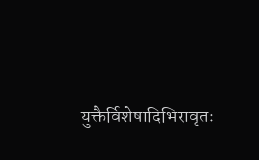युक्तैर्विशेषादिभिरावृतः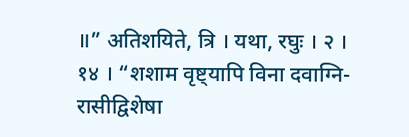॥” अतिशयिते, त्रि । यथा, रघुः । २ । १४ । “शशाम वृष्ट्यापि विना दवाग्नि- रासीद्विशेषा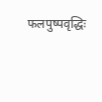फलपुष्पवृद्धिः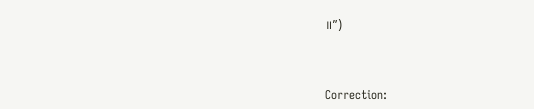॥”)



Correction: